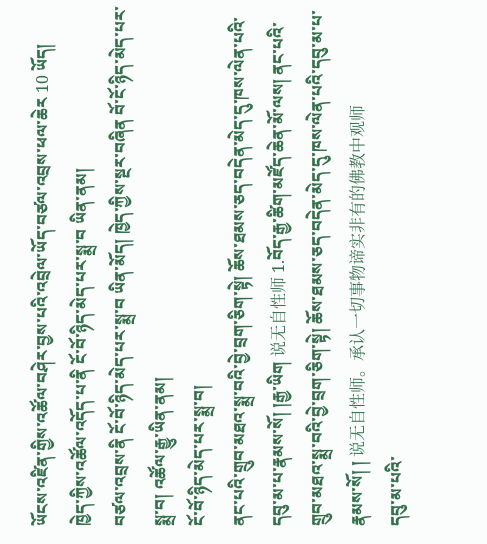ཡོངས་འཛིན་གྱིས་འཚོལ་བཤེར་བྱས་པའི་འབྲེལ་ཡོད་བཙལ་འབྲས་ཕལ་ཆེར 10 ཡོད།
ཁྱེད་ཀྱིས་འཚོལ་འདོད་པ་ནི ངོ་བོ་ཉིད་མེད་པར་སྨྲ་བ ཡིན་ནམ།
བཙལ་འབྲས་ནི ངོ་བོ་ཉིད་མེད་པར་སྨྲ་བ ཡིན་མོད། ཁྱེད་ཀྱིས་སྔར་བཞིན བོ་ངོ་ཉིད་མེད་པར་སྨྲ་བ། འཚོལ་རྒྱུ་ཡིན་ནམ།
ངོ་བོ་ཉིད་མེད་པར་སྨྲ་བ།
ནང་པའི་གྲུབ་མཐའ་སྨྲ་བའི་བྱེ་བྲག་ཅིག་སྟེ། ཆོས་ཐམས་ཅད་བདེན་མེད་དུ་ཁས་ལེན་པའི་དབུ་མ་པ་རྣམས་སོ། །རྒྱ་ཡིག 说无自性师 1.བོད་རྒྱ་ཚིག་མཛོད་ཆེན་མོ་ལས། ནང་པའི་གྲུབ་མཐའ་སྨྲ་བའི་བྱེ་བྲག་ཅིག་སྟེ། ཆོས་ཐམས་ཅད་བདེན་མེད་དུ་ཁས་ལེན་པའི་དབུ་མ་པ་རྣམས་སོ། ། 说无自性师。承认一切事物谛实非有的佛教中观师
དབུ་མ་པའི་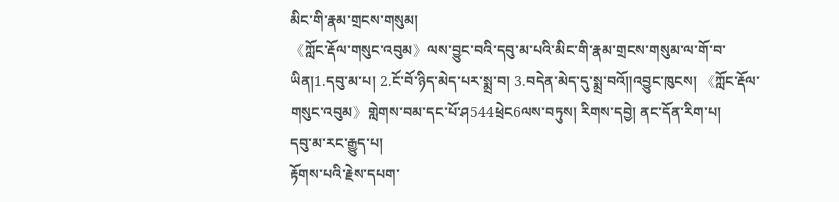མིང་གི་རྣམ་གྲངས་གསུམ།
《ཀློང་རྡོལ་གསུང་འབུམ》ལས་བྱུང་བའི་དབུ་མ་པའི་མིང་གི་རྣམ་གྲངས་གསུམ་ལ་གོ་བ་ཡིན།1.དབུ་མ་པ། 2.ངོ་བོ་ཉིད་མེད་པར་སྨྲ་བ། 3.བདེན་མེད་དུ་སྨྲ་བའོ༎འབྱུང་ཁུངས། 《ཀློང་རྡོལ་གསུང་འབུམ》གླེགས་བམ་དང་པོ་ཤ544ཕྲེང6ལས་བཏུས། རིགས་དབྱེ། ནང་དོན་རིག་པ།
དབུ་མ་རང་རྒྱུད་པ།
རྟོགས་པའི་རྗེས་དཔག་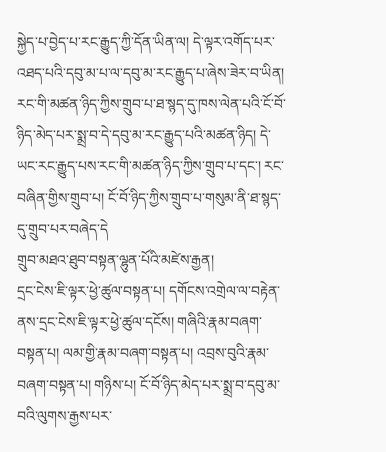སྐྱེད་པ་བྱེད་པ་རང་རྒྱུད་ཀྱི་དོན་ཡིན་ལ། དེ་ལྟར་འགོད་པར་འཐད་པའི་དབུ་མ་པ་ལ་དབུ་མ་རང་རྒྱུད་པ་ཞེས་ཟེར་བ་ཡིན། རང་གི་མཚན་ཉིད་ཀྱིས་གྲུབ་པ་ཐ་སྙད་དུ་ཁས་ལེན་པའི་ངོ་བོ་ཉིད་མེད་པར་སྨྲ་བ་དེ་དབུ་མ་རང་རྒྱུད་པའི་མཚན་ཉིད། དེ་ཡང་རང་རྒྱུད་པས་རང་གི་མཚན་ཉིད་ཀྱིས་གྲུབ་པ་དང་། རང་བཞིན་གྱིས་གྲུབ་པ། ངོ་བོ་ཉིད་ཀྱིས་གྲུབ་པ་གསུམ་ནི་ཐ་སྙད་དུ་གྲུབ་པར་བཞེད་དེ
གྲུབ་མཐའ་ཐུབ་བསྟན་ལྷུན་པོའི་མཛེས་རྒྱན།
དྲང་ངེས་ཇི་ལྟར་ཕྱེ་ཚུལ་བསྟན་པ། དགོངས་འགྲེལ་ལ་བརྟེན་ནས་དྲང་ངེས་ཇི་ལྟར་ཕྱེ་ཚུལ་དངོས། གཞིའི་རྣམ་བཞག་བསྟན་པ། ལམ་གྱི་རྣམ་བཞག་བསྟན་པ། འབྲས་བུའི་རྣམ་བཞག་བསྟན་པ། གཉིས་པ། ངོ་བོ་ཉིད་མེད་པར་སྨྲ་བ་དབུ་མ་བའི་ལུགས་རྒྱས་པར་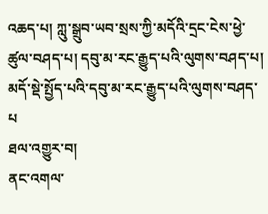འཆད་པ། ཀླུ་སྒྲུབ་ཡབ་སྲས་ཀྱི་མདོའི་དྲང་ངེས་ཕྱེ་ཚུལ་བཤད་པ། དབུ་མ་རང་རྒྱུད་པའི་ལུགས་བཤད་པ། མདོ་སྡེ་སྤྱོད་པའི་དབུ་མ་རང་རྒྱུད་པའི་ལུགས་བཤད་པ
ཐལ་འགྱུར་བ།
ནང་འགལ་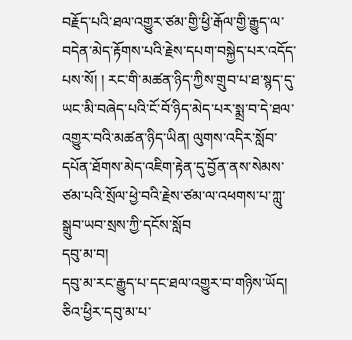བརྗོད་པའི་ཐལ་འགྱུར་ཙམ་གྱི་ཕྱི་རྒོལ་གྱི་རྒྱུད་ལ་བདེན་མེད་རྟོགས་པའི་རྗེས་དཔག་བསྐྱེད་པར་འདོད་པས་སོ། ། རང་གི་མཚན་ཉིད་ཀྱིས་གྲུབ་པ་ཐ་སྙད་དུ་ཡང་མི་བཞེད་པའི་ངོ་བོ་ཉིད་མེད་པར་སྨྲ་བ་དེ་ཐལ་འགྱུར་བའི་མཚན་ཉིད་ཡིན། ལུགས་འདིར་སློབ་དཔོན་ཐོགས་མེད་འཇིག་རྟེན་དུ་བྱོན་ནས་སེམས་ཙམ་པའི་སྲོལ་ཕྱེ་བའི་རྗེས་ཙམ་ལ་འཕགས་པ་ཀླུ་སྒྲུབ་ཡབ་སྲས་ཀྱི་དངོས་སློབ
དབུ་མ་བ།
དབུ་མ་རང་རྒྱུད་པ་དང་ཐལ་འགྱུར་བ་གཉིས་ཡོད། ཅིའ་ཕྱིར་དབུ་མ་པ་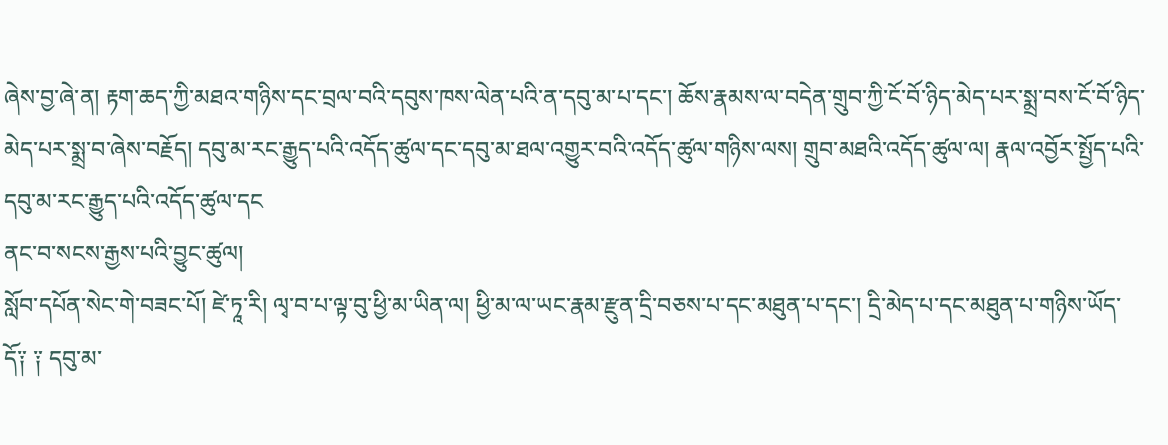ཞེས་བྱ་ཞེ་ན། རྟག་ཆད་ཀྱི་མཐའ་གཉིས་དང་བྲལ་བའི་དབུས་ཁས་ལེན་པའི་ན་དབུ་མ་པ་དང་། ཆོས་རྣམས་ལ་བདེན་གྲུབ་ཀྱི་ངོ་བོ་ཉིད་མེད་པར་སྨྲ་བས་ངོ་བོ་ཉིད་མེད་པར་སྨྲ་བ་ཞེས་བརྗོད། དབུ་མ་རང་རྒྱུད་པའི་འདོད་ཚུལ་དང་དབུ་མ་ཐལ་འགྱུར་བའི་འདོད་ཚུལ་གཉིས་ལས། གྲུབ་མཐའི་འདོད་ཚུལ་ལ། རྣལ་འབྱོར་སྤྱོད་པའི་དབུ་མ་རང་རྒྱུད་པའི་འདོད་ཚུལ་དང
ནང་བ་སངས་རྒྱས་པའི་བྱུང་ཚུལ།
སློབ་དཔོན་སེང་གེ་བཟང་པོ། ཛེ་ཏཱ་རི། ལྭ་བ་པ་ལྟ་བུ་ཕྱི་མ་ཡིན་ལ། ཕྱི་མ་ལ་ཡང་རྣམ་རྫུན་དྲི་བཅས་པ་དང་མཐུན་པ་དང་། དྲི་མེད་པ་དང་མཐུན་པ་གཉིས་ཡོད་དོ༑ ༑ དབུ་མ་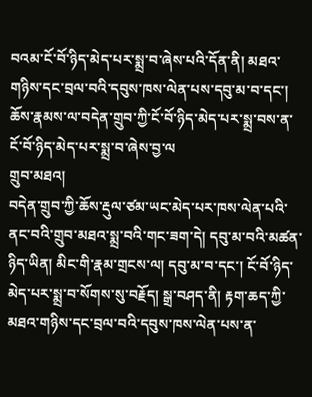བའམ་ངོ་བོ་ཉིད་མེད་པར་སྨྲ་བ་ཞེས་པའི་དོན་ནི། མཐའ་གཉིས་དང་བྲལ་བའི་དབུས་ཁས་ལེན་པས་དབུ་མ་བ་དང་། ཆོས་རྣམས་ལ་བདེན་གྲུབ་ཀྱི་ངོ་བོ་ཉིད་མེད་པར་སྨྲ་བས་ན་ངོ་བོ་ཉིད་མེད་པར་སྨྲ་བ་ཞེས་བྱ་ལ
གྲུབ་མཐའ།
བདེན་གྲུབ་ཀྱི་ཆོས་རྡུལ་ཙམ་ཡང་མེད་པར་ཁས་ལེན་པའི་ནང་བའི་གྲུབ་མཐའ་སྨྲ་བའི་གང་ཟག་དེ། དབུ་མ་བའི་མཚན་ཉིད་ཡིན། མིང་གི་རྣམ་གྲངས་ལ། དབུ་མ་བ་དང་། ངོ་བོ་ཉིད་མེད་པར་སྨྲ་བ་སོགས་སུ་བརྗོད། སྒྲ་བཤད་ནི། རྟག་ཆད་ཀྱི་མཐའ་གཉིས་དང་བྲལ་བའི་དབུས་ཁས་ལེན་པས་ན་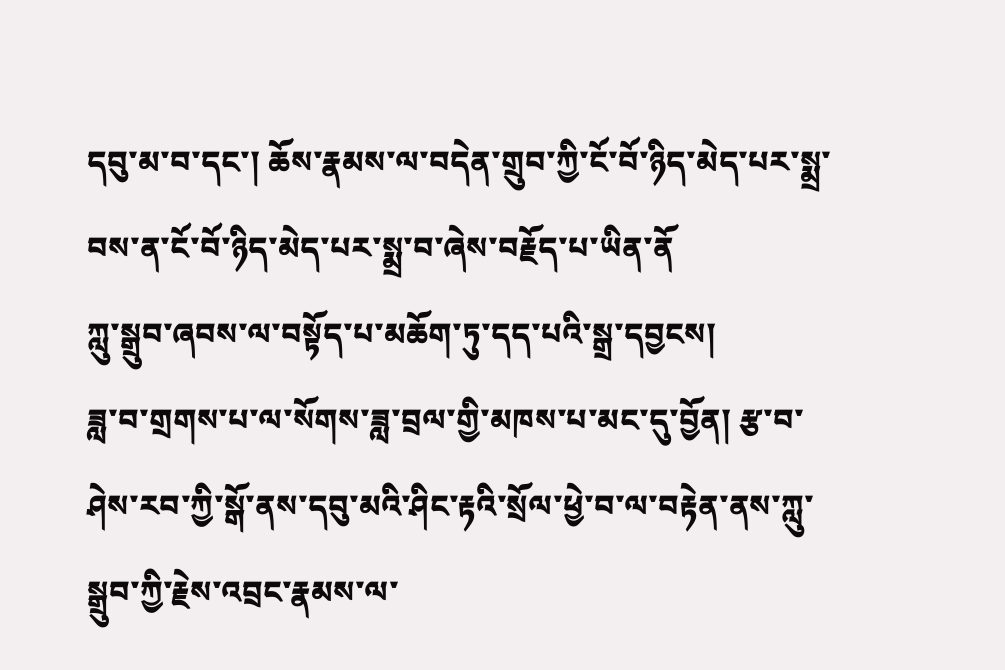དབུ་མ་བ་དང་། ཆོས་རྣམས་ལ་བདེན་གྲུབ་ཀྱི་ངོ་བོ་ཉིད་མེད་པར་སྨྲ་བས་ན་ངོ་བོ་ཉིད་མེད་པར་སྨྲ་བ་ཞེས་བརྗོད་པ་ཡིན་ནོ
ཀླུ་སྒྲུབ་ཞབས་ལ་བསྟོད་པ་མཆོག་ཏུ་དད་པའི་སྒྲ་དབྱངས།
ཟླ་བ་གྲགས་པ་ལ་སོགས་ཟླ་བྲལ་གྱི་མཁས་པ་མང་དུ་བྱོན། རྩ་བ་ཤེས་རབ་ཀྱི་སྒོ་ནས་དབུ་མའི་ཤིང་རྟའི་སྲོལ་ཕྱེ་བ་ལ་བརྟེན་ནས་ཀླུ་སྒྲུབ་ཀྱི་རྗེས་འབྲང་རྣམས་ལ་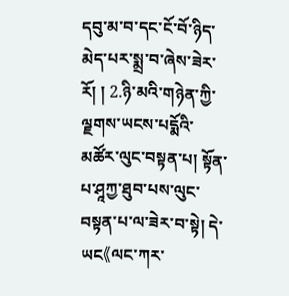དབུ་མ་བ་དང་ངོ་བོ་ཉིད་མེད་པར་སྨྲ་བ་ཞེས་ཟེར་རོ། ། 2.ཉི་མའི་གཉེན་ཀྱི་ལྗགས་ཡངས་པདྨོའི་མཚོར་ལུང་བསྟན་པ། སྟོན་པ་ཤཱཀྱ་ཐུབ་པས་ལུང་བསྟན་པ་ལ་ཟེར་བ་སྟེ། དེ་ཡང《ལང་ཀར་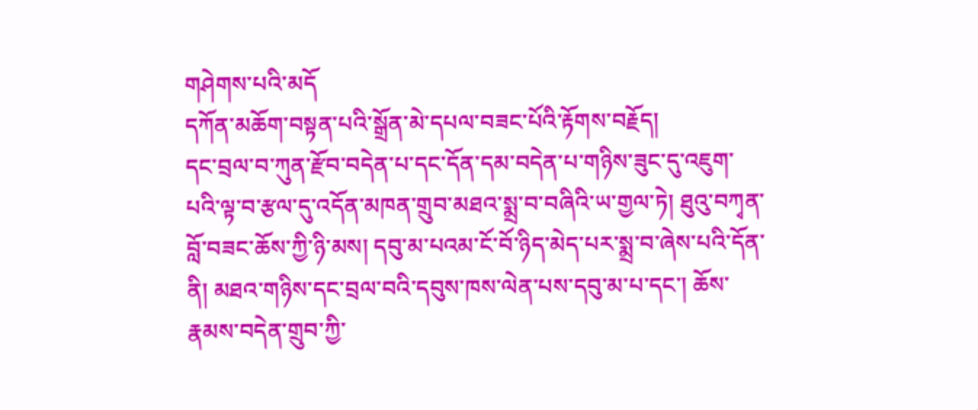གཤེགས་པའི་མདོ
དཀོན་མཆོག་བསྟན་པའི་སྒྲོན་མེ་དཔལ་བཟང་པོའི་རྟོགས་བརྗོད།
དང་བྲལ་བ་ཀུན་རྫོབ་བདེན་པ་དང་དོན་དམ་བདེན་པ་གཉིས་ཟུང་དུ་འཇུག་པའི་ལྟ་བ་རྩལ་དུ་འདོན་མཁན་གྲུབ་མཐའ་སྨྲ་བ་བཞིའི་ཡ་གྱལ་ཏེ། ཐུའུ་བཀྭན་བློ་བཟང་ཆོས་ཀྱི་ཉི་མས། དབུ་མ་པའམ་ངོ་བོ་ཉིད་མེད་པར་སྨྲ་བ་ཞེས་པའི་དོན་ནི། མཐའ་གཉིས་དང་བྲལ་བའི་དབུས་ཁས་ལེན་པས་དབུ་མ་པ་དང་། ཆོས་རྣམས་བདེན་གྲུབ་ཀྱི་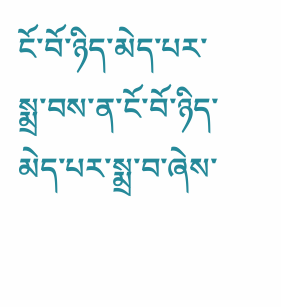ངོ་བོ་ཉིད་མེད་པར་སྨྲ་བས་ན་ངོ་བོ་ཉིད་མེད་པར་སྨྲ་བ་ཞེས་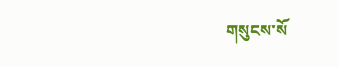གསུངས་སོ